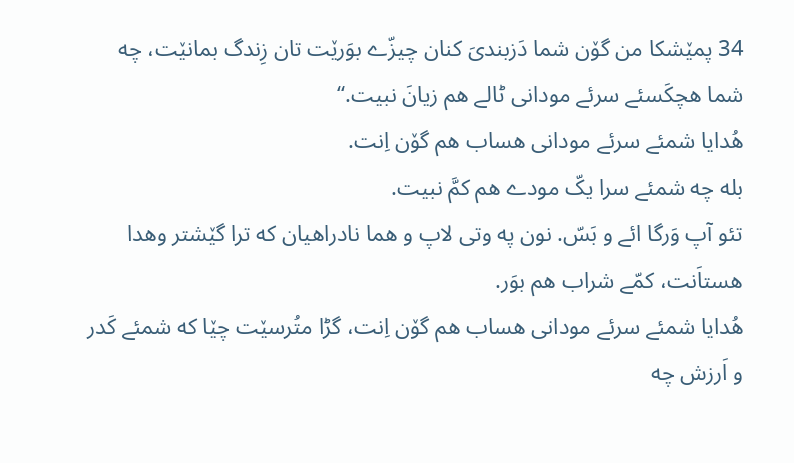34 پمێشکا من گۆن شما دَزبندیَ کنان چیزّے بوَرێت تان زِندگ بمانێت، چه شما هچکَسئے سرئے مودانی ٹالے هم زیانَ نبیت.“
هُدایا شمئے سرئے مودانی هساب هم گۆن اِنت.
بله چه شمئے سرا یکّ مودے هم کمَّ نبیت.
تئو آپ وَرگا ائے و بَسّ. نون په وتی لاپ و هما نادراهیان که ترا گێشتر وهدا هستاَنت، کمّے شراب هم بوَر.
هُدایا شمئے سرئے مودانی هساب هم گۆن اِنت، گڑا متُرسێت چێا که شمئے کَدر و اَرزش چه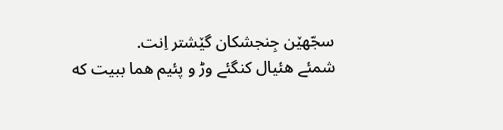سجّهێن جِنجشکان گێشتر اِنت.
شمئے هئیال کنگئے وڑ و پئیم هما ببیت که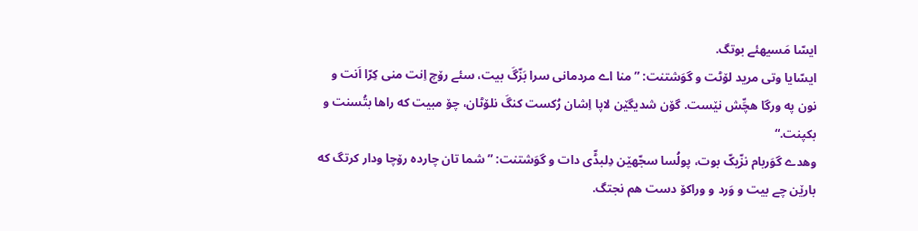ایسّا مَسیهئے بوتگ.
ایسّایا وتی مرید لۆٹت و گوَشتنت: ”منا اے مردمانی سرا بَزّگَ بیت، سئے رۆچ اِنت منی کِرّا اَنت و نون په ورگا هچِّش نێست. گۆن شدیگێن لاپا اِشان رُکست کنگَ نلۆٹان، چۆ مبیت که راها بتُسنت و بکپنت.“
وهدے گوَربام نزّیکّ بوت، پولُسا سجّهێن دِلبڈّی دات و گوَشتنت: ”شما تان چارده رۆچا ودار کرتگ که بارێن چے بیت و وَرد و وراکۆ دست هم نجتگ.